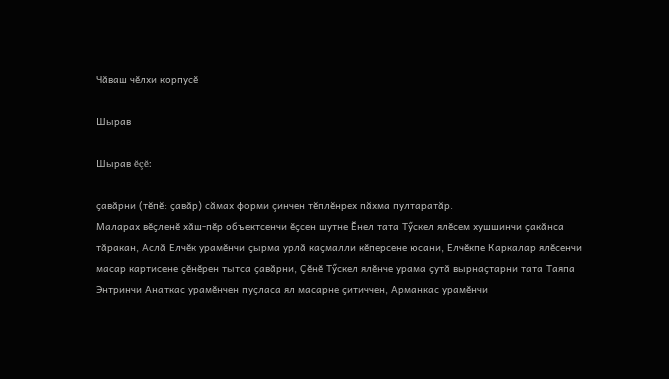Чӑваш чӗлхи корпусӗ

Шырав

Шырав ĕçĕ:

ҫавӑрни (тĕпĕ: ҫавӑр) сăмах форми çинчен тĕплĕнрех пăхма пултаратăр.
Маларах вӗҫленӗ хӑш-пӗр объектсенчи ӗҫсен шутне Ӗнел тата Тӳскел ялӗсем хушшинчи ҫакӑнса тӑракан, Аслӑ Елчӗк урамӗнчи ҫырма урлӑ каҫмалли кӗперсене юсани, Елчӗкпе Каркалар ялӗсенчи масар картисене ҫӗнӗрен тытса ҫавӑрни, Ҫӗнӗ Тӳскел ялӗнче урама ҫутӑ вырнаҫтарни тата Таяпа Энтринчи Анаткас урамӗнчен пуҫласа ял масарне ҫитиччен, Арманкас урамӗнчи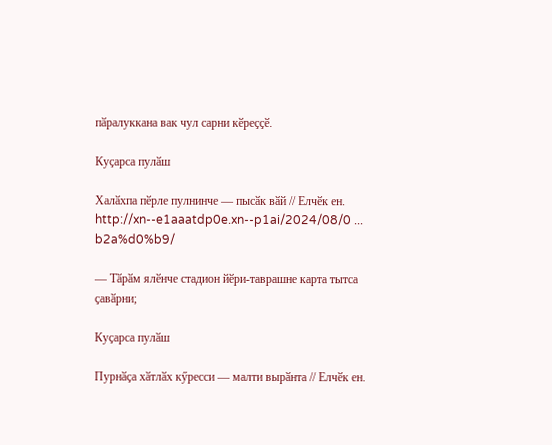пӑралуккана вак чул сарни кӗреҫҫӗ.

Куҫарса пулӑш

Халӑхпа пӗрле пулнинче — пысӑк вӑй // Елчӗк ен. http://xn--e1aaatdp0e.xn--p1ai/2024/08/0 ... b2a%d0%b9/

— Тӑрӑм ялӗнче стадион йӗри-таврашне карта тытса ҫавӑрни;

Куҫарса пулӑш

Пурнӑҫа хӑтлӑх кӳресси — малти вырӑнта // Елчӗк ен.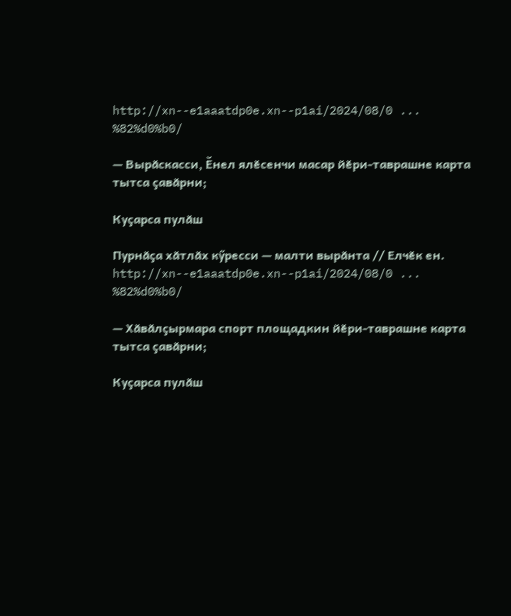http://xn--e1aaatdp0e.xn--p1ai/2024/08/0 ... %82%d0%b0/

— Вырӑскасси, Ӗнел ялӗсенчи масар йӗри-таврашне карта тытса ҫавӑрни;

Куҫарса пулӑш

Пурнӑҫа хӑтлӑх кӳресси — малти вырӑнта // Елчӗк ен. http://xn--e1aaatdp0e.xn--p1ai/2024/08/0 ... %82%d0%b0/

— Хӑвӑлҫырмара спорт площадкин йӗри-таврашне карта тытса ҫавӑрни;

Куҫарса пулӑш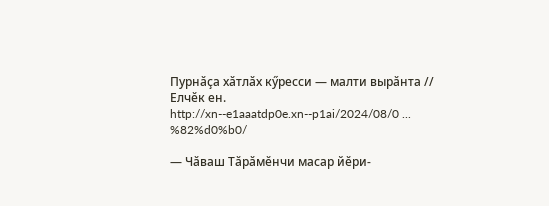Пурнӑҫа хӑтлӑх кӳресси — малти вырӑнта // Елчӗк ен. http://xn--e1aaatdp0e.xn--p1ai/2024/08/0 ... %82%d0%b0/

— Чӑваш Тӑрӑмӗнчи масар йӗри-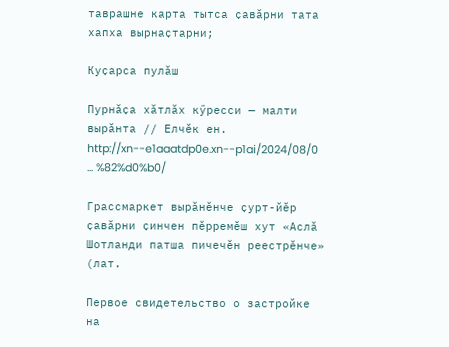таврашне карта тытса ҫавӑрни тата хапха вырнаҫтарни;

Куҫарса пулӑш

Пурнӑҫа хӑтлӑх кӳресси — малти вырӑнта // Елчӗк ен. http://xn--e1aaatdp0e.xn--p1ai/2024/08/0 ... %82%d0%b0/

Грассмаркет вырӑнӗнче ҫурт-йӗр ҫавӑрни ҫинчен пӗрремӗш хут «Аслӑ Шотланди патша пичечӗн реестрӗнче» (лат.

Первое свидетельство о застройке на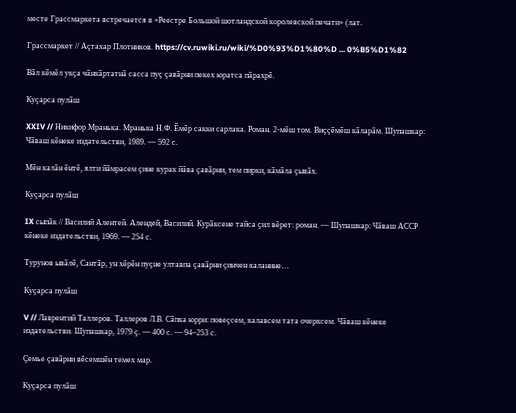месте Грассмаркета встречается в «Реестре Большой шотландской королевской печати» (лат.

Грассмаркет // Аҫтахар Плотников. https://cv.ruwiki.ru/wiki/%D0%93%D1%80%D ... 0%B5%D1%82

Вӑл кӗмӗл укҫа чӑнкӑртатнӑ сасса пуҫ ҫавӑрни пекех юратса пӑрахрӗ.

Куҫарса пулӑш

XXIV // Никифор Мранька. Мранька Н.Ф. Ӗмӗр сакки сарлака. Роман. 2-мӗш том. Виҫҫӗмӗш кӑларӑм. Шупашкар: Чӑваш кӗнеке издательстви, 1989. — 592 с.

Мӗн калӑн ӗнтӗ, ялти йӑмрасем ҫине курак йӑва ҫавӑрни, тем пирки, кӑмӑла ҫывӑх.

Куҫарса пулӑш

IX сыпӑк // Василий Алентей. Алендей, Василий. Курӑксене тайса ҫил вӗрет: роман. — Шупашкар: Чӑваш АССР кӗнеке издательстви, 1969. — 254 с.

Турунов ывӑлӗ, Сантӑр, ун хӗрӗн пуҫне ултавпа ҫавӑрни ҫинчен каланине…

Куҫарса пулӑш

V // Лаврентий Таллеров. Таллеров Л.В. Сӑпка юрри: повеҫсем, калавсем тата очерксем. Чӑваш кӗнеке издательстви. Шупашкар, 1979 ҫ. — 400 с. — 94–253 с.

Ҫемье ҫавӑрни вӗсемшӗн темех мар.

Куҫарса пулӑш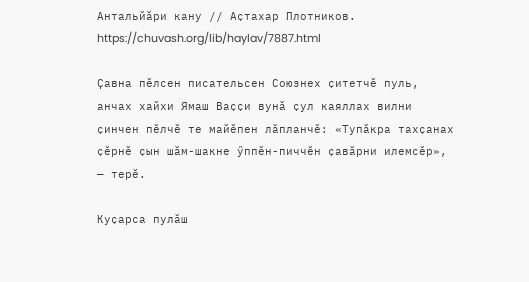Антальйӑри кану // Аҫтахар Плотников. https://chuvash.org/lib/haylav/7887.html

Ҫавна пӗлсен писательсен Союзнех ҫитетчӗ пуль, анчах хайхи Ямаш Ваҫҫи вунӑ ҫул каяллах вилни ҫинчен пӗлчӗ те майӗпен лӑпланчӗ: «Тупӑкра тахҫанах ҫӗрнӗ ҫын шӑм-шакне ӳппӗн-пиччӗн ҫавӑрни илемсӗр», — терӗ.

Куҫарса пулӑш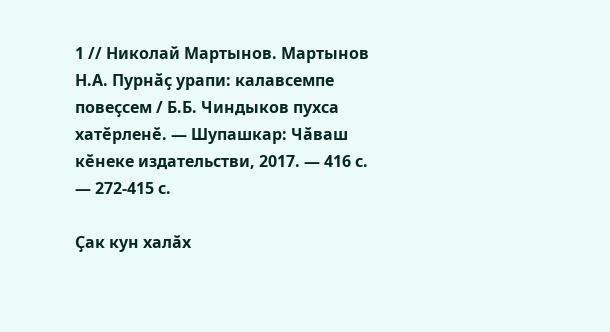1 // Николай Мартынов. Мартынов Н.А. Пурнӑҫ урапи: калавсемпе повеҫсем / Б.Б. Чиндыков пухса хатӗрленӗ. — Шупашкар: Чӑваш кӗнеке издательстви, 2017. — 416 с. — 272-415 с.

Ҫак кун халӑх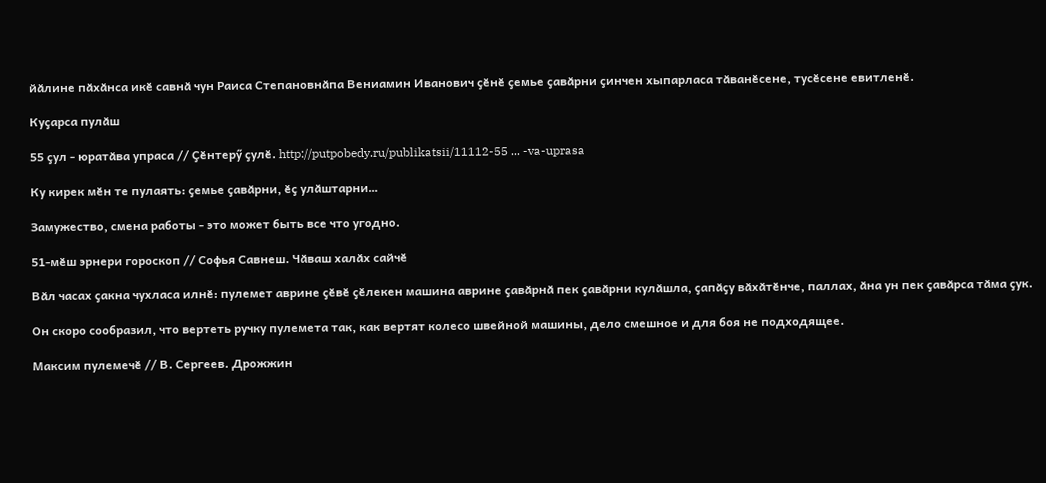йӑлине пӑхӑнса икӗ савнӑ чун Раиса Степановнӑпа Вениамин Иванович ҫӗнӗ ҫемье ҫавӑрни ҫинчен хыпарласа тӑванӗсене, тусӗсене евитленӗ.

Куҫарса пулӑш

55 ҫул - юратӑва упраса // Ҫӗнтерӳ ҫулӗ. http://putpobedy.ru/publikatsii/11112-55 ... -va-uprasa

Ку кирек мӗн те пулаять: ҫемье ҫавӑрни, ӗҫ улӑштарни…

Замужество, смена работы - это может быть все что угодно.

51-мӗш эрнери гороскоп // Софья Савнеш. Чӑваш халӑх сайчӗ

Вӑл часах ҫакна чухласа илнӗ: пулемет аврине ҫӗвӗ ҫӗлекен машина аврине ҫавӑрнӑ пек ҫавӑрни кулӑшла, ҫапӑҫу вӑхӑтӗнче, паллах, ӑна ун пек ҫавӑрса тӑма ҫук.

Он скоро сообразил, что вертеть ручку пулемета так, как вертят колесо швейной машины, дело смешное и для боя не подходящее.

Максим пулемечӗ // В. Сергеев. Дрожжин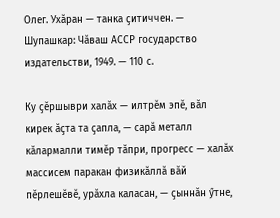Олег. Ухӑран — танка ҫитиччен. — Шупашкар: Чӑваш АССР государство издательстви, 1949. — 110 с.

Ку ҫӗршыври халӑх — илтрӗм эпӗ, вӑл кирек ӑҫта та ҫапла, — сарӑ металл кӑлармалли тимӗр тӑпри, прогресс — халӑх массисем паракан физикӑллӑ вӑй пӗрлешӗвӗ, урӑхла каласан, — ҫыннӑн ӳтне,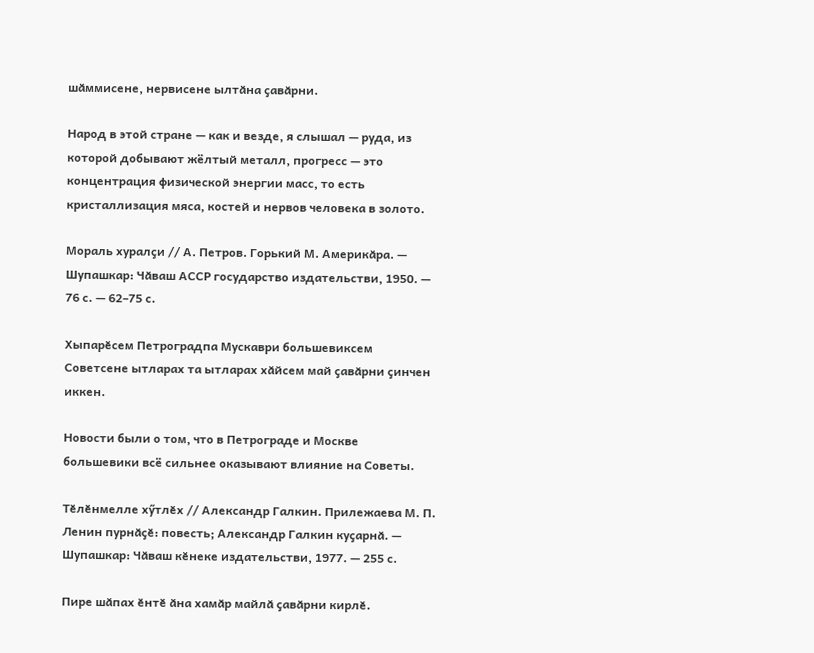шӑммисене, нервисене ылтӑна ҫавӑрни.

Народ в этой стране — как и везде, я слышал — руда, из которой добывают жёлтый металл, прогресс — это концентрация физической энергии масс, то есть кристаллизация мяса, костей и нервов человека в золото.

Мораль хуралҫи // А. Петров. Горький М. Америкӑра. — Шупашкар: Чӑваш АССР государство издательстви, 1950. — 76 с. — 62–75 с.

Хыпарӗсем Петроградпа Мускаври большевиксем Советсене ытларах та ытларах хӑйсем май ҫавӑрни ҫинчен иккен.

Новости были о том, что в Петрограде и Москве большевики всё сильнее оказывают влияние на Советы.

Тӗлӗнмелле хӳтлӗх // Александр Галкин. Прилежаева М. П. Ленин пурнӑҫӗ: повесть; Александр Галкин куҫарнӑ. — Шупашкар: Чӑваш кӗнеке издательстви, 1977. — 255 с.

Пире шӑпах ӗнтӗ ӑна хамӑр майлӑ ҫавӑрни кирлӗ.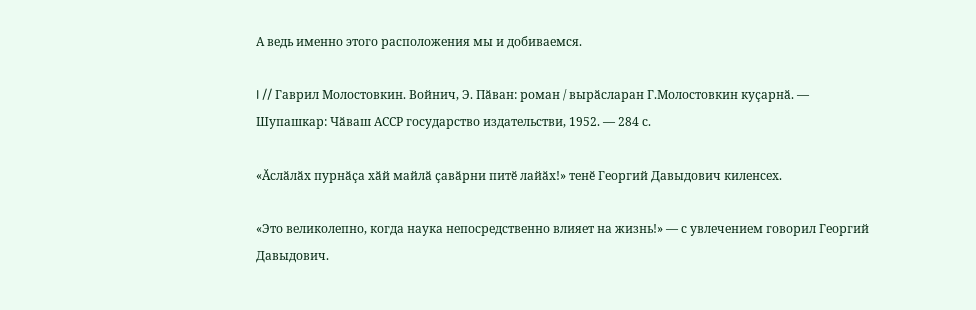А ведь именно этого расположения мы и добиваемся.

I // Гаврил Молостовкин. Войнич, Э. Пӑван: роман / вырӑсларан Г.Молостовкин куҫарнӑ. — Шупашкар: Чӑваш АССР государство издательстви, 1952. — 284 с.

«Ӑслӑлӑх пурнӑҫа хӑй майлӑ ҫавӑрни питӗ лайӑх!» тенӗ Георгий Давыдович киленсех.

«Это великолепно, когда наука непосредственно влияет на жизнь!» — с увлечением говорил Георгий Давыдович.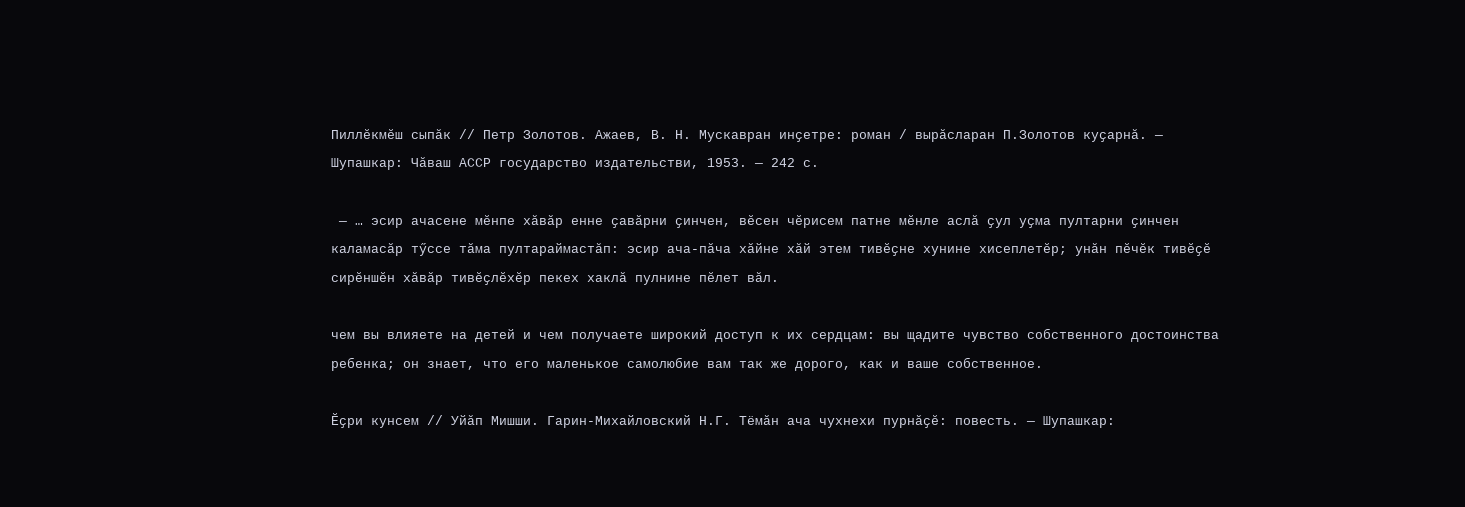Пиллӗкмӗш сыпӑк // Петр Золотов. Ажаев, В. Н. Мускавран инҫетре: роман / вырӑсларан П.Золотов куҫарнӑ. — Шупашкар: Чӑваш АССР государство издательстви, 1953. — 242 с.

 — … эсир ачасене мӗнпе хӑвӑр енне ҫавӑрни ҫинчен, вӗсен чӗрисем патне мӗнле аслӑ ҫул уҫма пултарни ҫинчен каламасӑр тӳссе тӑма пултараймастӑп: эсир ача-пӑча хӑйне хӑй этем тивӗҫне хунине хисеплетӗр; унӑн пӗчӗк тивӗҫӗ сирӗншӗн хӑвӑр тивӗҫлӗхӗр пекех хаклӑ пулнине пӗлет вӑл.

чем вы влияете на детей и чем получаете широкий доступ к их сердцам: вы щадите чувство собственного достоинства ребенка; он знает, что его маленькое самолюбие вам так же дорого, как и ваше собственное.

Ӗҫри кунсем // Уйӑп Мишши. Гарин-Михайловский Н.Г. Тёмӑн ача чухнехи пурнӑҫӗ: повесть. — Шупашкар: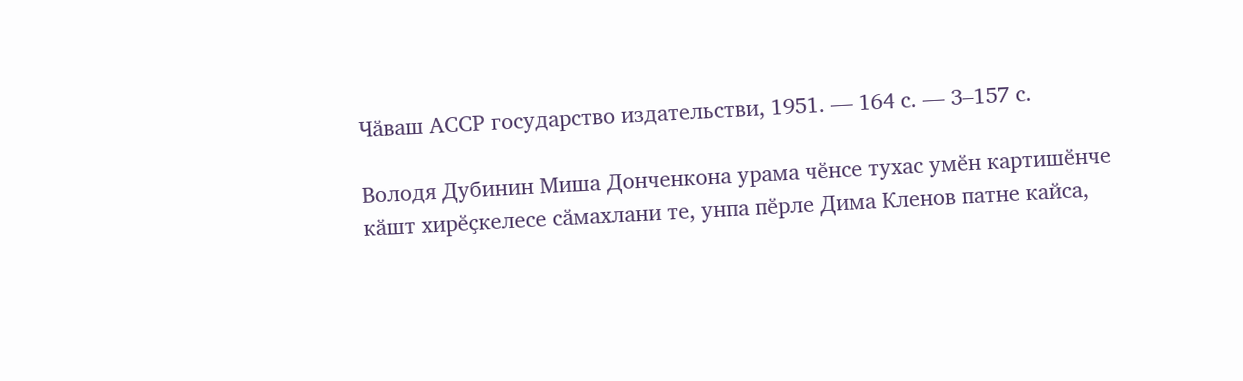Чӑваш АССР государство издательстви, 1951. — 164 с. — 3–157 с.

Володя Дубинин Миша Донченкона урама чӗнсе тухас умӗн картишӗнче кӑшт хирӗҫкелесе сӑмахлани те, унпа пӗрле Дима Кленов патне кайса,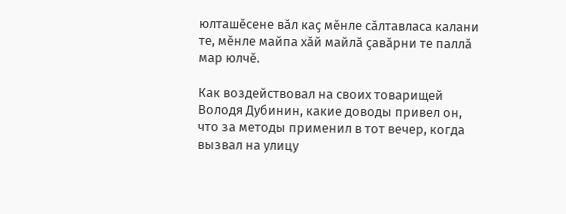юлташӗсене вӑл каҫ мӗнле сӑлтавласа калани те, мӗнле майпа хӑй майлӑ ҫавӑрни те паллӑ мар юлчӗ.

Как воздействовал на своих товарищей Володя Дубинин, какие доводы привел он, что за методы применил в тот вечер, когда вызвал на улицу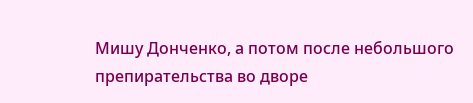Мишу Донченко, а потом после небольшого препирательства во дворе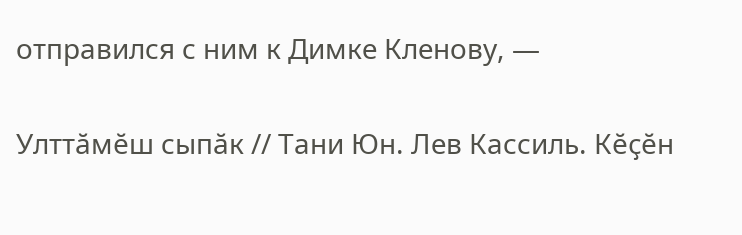отправился с ним к Димке Кленову, —

Улттӑмӗш сыпӑк // Тани Юн. Лев Кассиль. Кӗҫӗн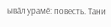ывӑл урамӗ: повесть. Тани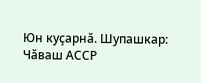Юн куҫарнӑ. Шупашкар: Чӑваш АССР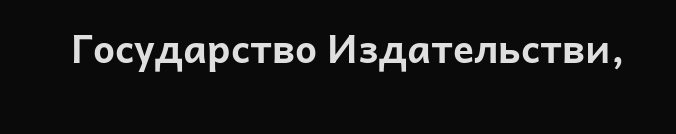Государство Издательстви,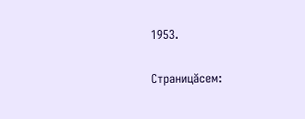1953.

Страницăсем: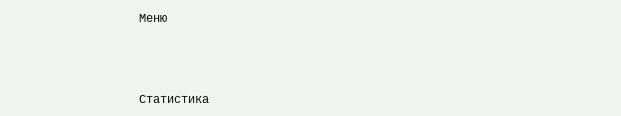Меню



Статистика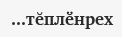...тĕплӗнрех